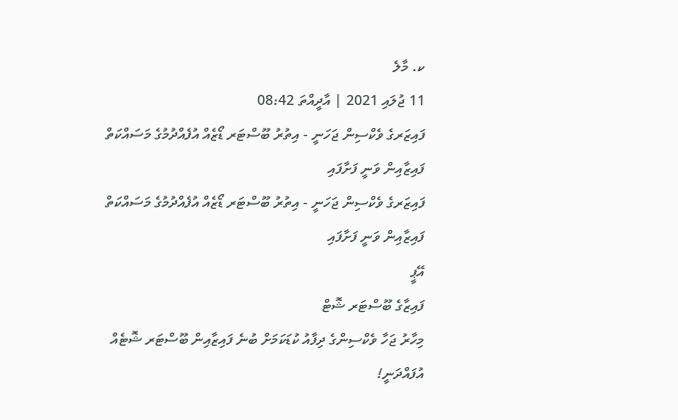ކ. މާލެ
11 ޖުލައި 2021 | އާދީއްތަ 08:42
ފައިޒަރގެ ވެކްސިން ޖަހަނީ - އިތުރު ބޫސްޓަރ ޑޯޒެއް އުފެއްދުމުގެ މަސައްކަތް ފައިޒާއިން ވަނީ ފަށާފައި
ފައިޒަރގެ ވެކްސިން ޖަހަނީ - އިތުރު ބޫސްޓަރ ޑޯޒެއް އުފެއްދުމުގެ މަސައްކަތް ފައިޒާއިން ވަނީ ފަށާފައި
އޭޕީ
ފައިޒާގެ ބޫސްޓަރ ޝޮޓް
މިހާރު ޖަހާ ވެކްސިންގެ ދިފާއު ކުޑަކަމަށް ބުނެ ފައިޒާއިން ބޫސްޓަރ ޝޮޓެއް އުފައްދަނީ!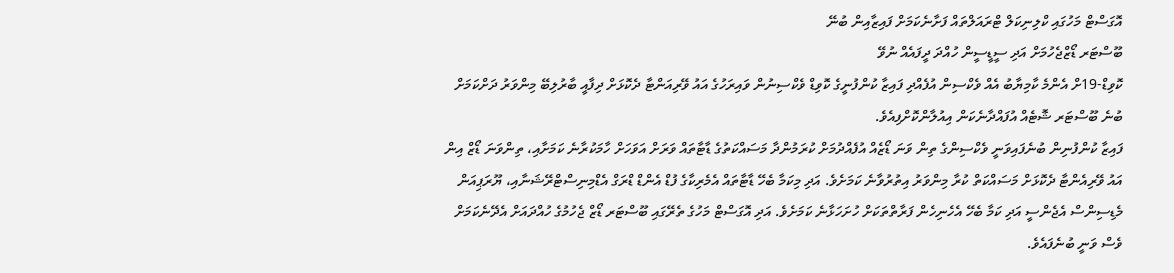އޮގަސްޓް މަހުގައި ކްލިނިކަލް ޓްރައަލްތައް ފަށާނެކަމަށް ފައިޒާއިން ބުނޭ
ބޫސްޓަރ ޑޯޒްޖެހުމަށް އަދި ސީޑީސީން ހުއްދަ ދީފައެއް ނުވޭ
ކޮވިޑް-19ށް އެންމެ ކާމިޔާބު އެއް ވެކްސިން އުފެއްދި ފައިޒާ ކުންފުނީގެ ކޮވިޑް ވެކްސިނުން ވައިރަހުގެ އައު ވޭރިއަންޓާ ދެކޮޅަށް ދިފާއީ ބާރުލިބޭ މިންވަރު ދަށްކަމަށް ބުނެ ބޫސްޓަރ ޝޮޓެއް އުފައްދާނެކަން އިއުލާންކޮށްފިއެވެ.
ފައިޒާ ކުންފުނިން ބުނެފައިވަނީ ވެކްސިންގެ ތިން ވަނަ ޑޯޒެއް އުފެއްދުމަށް ކުރަމުންދާ މަސައްކަތުގެ ޑާޓާތައް ވަރަށް އަވަހަށް ހާމަކުރާނެ ކަމަށާއި، ތިންވަނަ ޑޯޒް އިން އައު ވޭރިއެންޓާ ދެކޮޅަށް މަސައްކަތް ކުރާ މިންވަރު އިތުރުވާނެ ކަމަށެވެ. އަދި މިކަމާ ބެހޭ ޑާޓާތައް އެމެރިކާގެ ފުޑް އެންޑް ޑްރަގް އެޑްމިނިސްޓްރޭޝަނާއި، ޔޫރަޕިއަން މެޑިސިންސް އެޖެންސީ އަދި ކަމާ ބެހޭ އެހެނިހެން ފަރާތްތަކަށް ހުށަހަޅާނެ ކަމަށެވެ. އަދި އޮގަސްޓް މަހުގެ ތެރޭގައި ބޫސްޓަރ ޑޯޒް ޖެހުމުގެ ހުއްދައަށް އެދޭނެކަމަށް ވެސް ވަނީ ބުނެފައެވެ.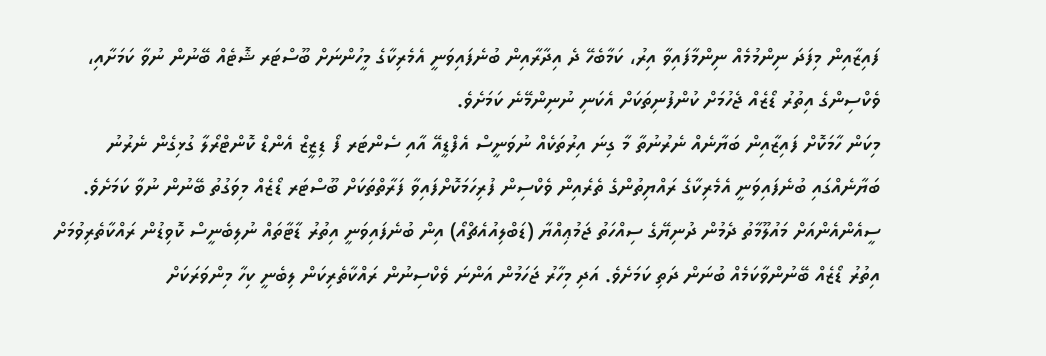ފައިޒާއިން މިފަދަ ނިންމުމެއް ނިންމާފައިވާ އިރު، ކަމާބެހޭ ދެ އިދާރާއިން ބުނެފައިވަނީ އެމެރިކާގެ މީހުންނަށް ބޫސްޓަރ ޝޮޓެއް ބޭނުން ނުވާ ކަމަށާއި، ވެކްސިންގެ އިތުރު ޑޯޒެއް ޖެހުމަށް ކުންފުނިތަކަށް އެކަނި ނުނިންމޭނެ ކަމަށެވެ.
މިކަން ހާމަކޮށް ފައިޒާއިން ބަޔާނެއް ނެރުނުތާ މާ ގިނަ އިރުތަކެއް ނުވަނީސް އެފްޑީއޭ އާއި ސެންޓަރ ފޯ ޑިޒީޒް އެންޑް ކޮންޓްރޯލާ ގުޅިގެން ނެރުނު ބަޔާނެއްގައި ބުނެފައިވަނީ އެމެރިކާގެ ރައްޔިތުންގެ ތެރެއިން ވެކްސިން ފުރިހަމަކޮށްފައިވާ ފަރާތްތަކަށް ބޫސްޓަރ ޑޯޒެއް މިވަގުތު ބޭނުން ނުވާ ކަމަށެވެ.
ސީއެންއެންއަށް މައުލޫމާތު ދެމުން ދުނިޔޭގެ ސިއްހަތު ޖަމުޢިއްޔާ (ޑަބްލިއުއެޗްއޯ) އިން ބުނެފައިވަނީ އިތުރު ޑާޓާތައް ނުލިބެނީސް ކޮވިޑުން ރައްކާތެރިވުމަށް އިތުރު ޑޯޒެއް ބޭނުންވާކަމެއް ބުނަން ދަތި ކަމަށެވެ. އަދި މިހާރު ޖަހަމުން އަންނަ ވެކްސިނުން ރައްކާތެރިކަން ލިބެނީ ކިހާ މިންވަރަކަށް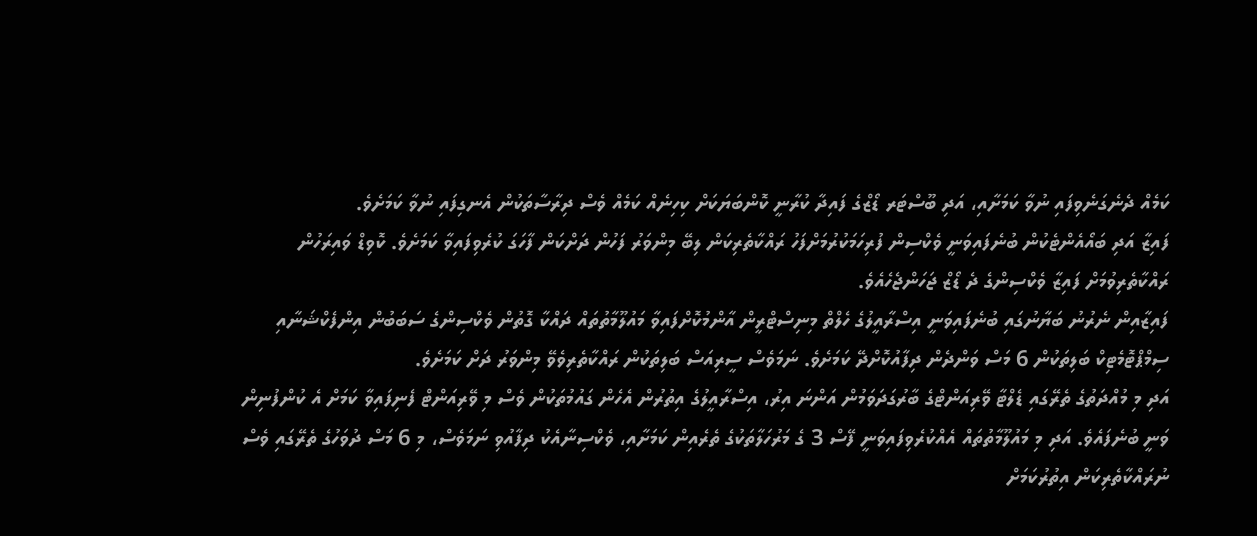ކަމެއް ދެނެގަނެވިފައި ނުވާ ކަމަށާއި، އަދި ބޫސްޓަރ ޑޯޒްގެ ފައިދާ ކުރާނީ ކޮންބަޔަކަށް ކިހިނެއް ކަމެއް ވެސް ދިރާސާތަކުން އެނގިފައި ނުވާ ކަމަށެވެ.
ފައިޒާ އަދި ބައޯއެންޓެކުން ބުނެފައިވަނީ ވެކްސިން ފުރިހަމަކުރުމަށްފަހު ރައްކާތެރިކަން ލިބޭ މިންވަރު ފަހުން ދަށްކަން ފާހަގަ ކުރެވިފައިވާ ކަމަށެވެ. ކޮވިޑް ވައިރަހުން ރައްކާތެރިވުމަށް ފައިޒާ ވެކްސިންގެ ދެ ޑޯޒް ޖަހަންޖެހެއެވެ.
ފައިޒާއިން ނެރުނު ބަޔާނުގައި ބުނެފައިވަނީ އިސްރާއީލުގެ ހެލްތް މިނިސްޓްރީން އާންމުކޮށްފައިވާ މައުލޫމާތުތައް ދައްކާ ގޮތުން ވެކްސިންގެ ސަބަބުން އިންފެކްޝަނާއި ސިމްޕްޓޮމެޓިކް ބަލިތަކުން 6 މަސް ވަންދެން ދިފާއުކޮށްދޭ ކަމަށެވެ. ނަމަވެސް ސީރިއަސް ބަލިތަކުން ރައްކާތެރިވެވޭ މިންވަރު ދަށް ކަމަށެވެ.
އަދި މި މުއްދަތުގެ ތެރޭގައި ޑެލްޓާ ވޭރިއަންޓްގެ ބާރުގަދަވަމުން އަންނަ އިރު، އިސްރާއީލުގެ އިތުރުން އެހެން ގައުމުތަކުން ވެސް މި ވޭރިއަންޓް ފެނިފައިވާ ކަމަށް އެ ކުންފުނިން ވަނީ ބުނެފައެވެ. އަދި މި މައުލޫމާތުތައް އެއްކުރެވިފައިވަނީ ފޭސް 3 ގެ މަރުހަލާތަކުގެ ތެރެއިން ކަމަށާއި، ވެކްސިނާއެކު ދިފާއުވި ނަމަވެސް، މި 6 މަސް ދުވަހުގެ ތެރޭގައި ވެސް ނުރައްކާތެރިކަން އިތުރުކަމަށް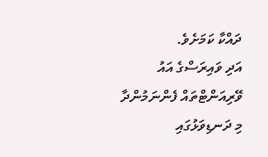ދައްކާ ކަމަށެވެ.
އަދި ވައިރަސްގެ އައު ވޭރިއަންޓްތައް ފެންނަމުންދާ މި ދަނޑިވަޅުގައި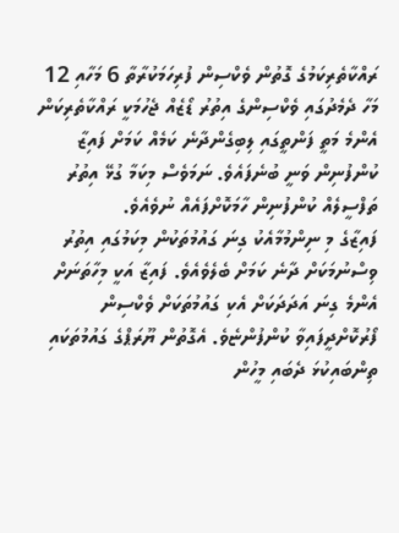ރައްކާތެރިކަމުގެ ގޮތުން ވެކްސިން ފުރިހަމަކުރާތާ 6 މަހާއި 12 މަހާ ދެމެދުގައި ވެކްސިންގެ އިތުރު ޑޯޒެއް ޖެހުމަކީ ރައްކާތެރިކަން އެންމެ މަތީ ފަންތީގައި ލިބިގެންދާނެ ކަމެއް ކަމަށް ފައިޒާ ކުންފުނިން ވަނީ ބުނެފައެވެ. ނަމަވެސް މިކަމާ ގުޅޭ އިތުރު ތަފްސީލެއް ކުންފުނިން ހާމަކޮށްފައެއް ނުވެއެވެ.
ފައިޒާގެ މި ނިންމުމާއެކު ގިނަ ގައުމުތަކުން މިކަމުގައި އިތުރު ވިސްނުމަކަށް ދާނެ ކަމަށް ބެލެވެއެވެ. ފައިޒާ އަކީ މިހާތަނަށް އެންމެ ގިނަ އަދަދަކަށް އެކި ގައުމުތަކަށް ވެކްސިން ފޯރުކޮށްދީފައިވާ ކުންފުންޏެވެ. އެގޮތުން ޔޫރަޕްގެ ގައުމުތަކައި ތިންބައިކުޅަ ދެބައި މީހުން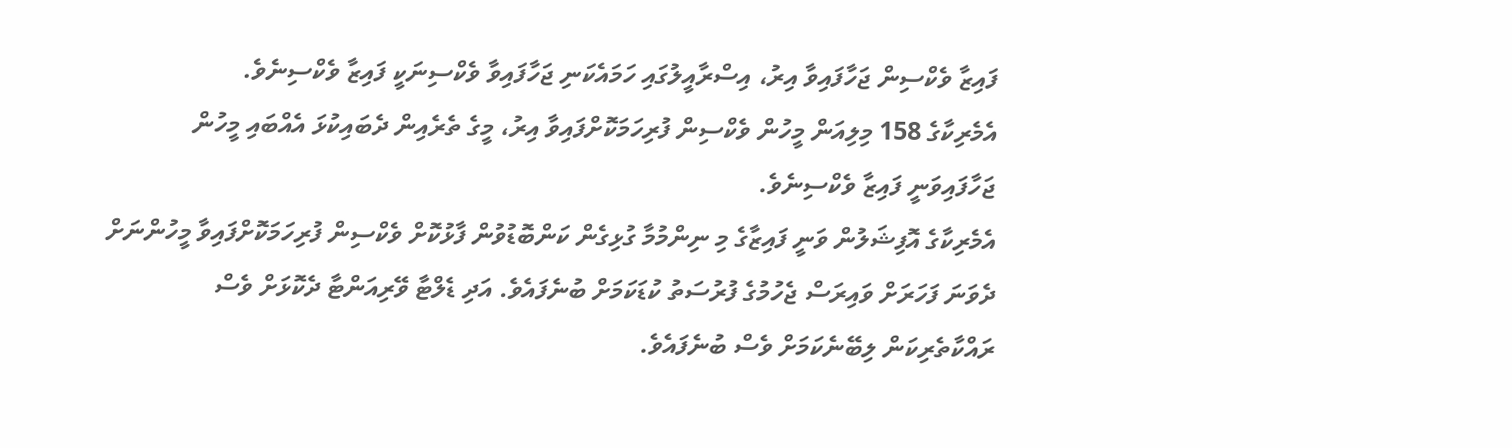ފައިޒާ ވެކްސިން ޖަހާފައިވާ އިރު، އިސްރާއީލުގައި ހަމައެކަނި ޖަހާފައިވާ ވެކްސިނަކީ ފައިޒާ ވެކްސިނެވެ.
އެމެރިކާގެ 158 މިލިއަން މީހުން ވެކްސިން ފުރިހަމަކޮށްފައިވާ އިރު، މީގެ ތެރެއިން ދެބައިކުޅަ އެއްބައި މީހުން ޖަހާފައިވަނީ ފައިޒާ ވެކްސިނެވެ.
އެމެރިކާގެ އޮފިޝަލުން ވަނީ ފައިޒާގެ މި ނިންމުމާ ގުޅިގެން ކަންބޮޑުވުން ފާޅުކޮށް ވެކްސިން ފުރިހަމަކޮށްފައިވާ މީހުންނަށް ދެވަނަ ފަހަރަށް ވައިރަސް ޖެހުމުގެ ފުރުސަތު ކުޑަކަމަށް ބުނެފައެވެ. އަދި ޑެލްޓާ ވޭރިއަންޓާ ދެކޮޅަށް ވެސް ރައްކާތެރިކަން ލިބޭނެކަމަށް ވެސް ބުނެފައެވެ.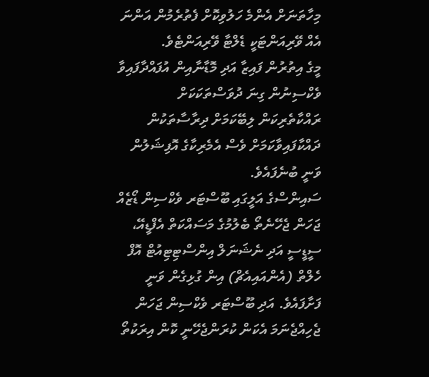މިހާތަނަށް އެންމެ ހަލުވިކޮށް ފެތުރެމުން އަންނަ އެއް ވޭރިއަންޓަކީ ޑެލްޓާ ވޭރިއަންޓެވެ.
މީގެ އިތުރުން ފައިޒާ އަދި މޮޑާނާއިން އުފައްދާފައިވާ ވެކްސިނުން ގިނަ ދުވަސްތަކަކަށް ރައްކާތެރިކަން ލިބޭކަމަށް ދިރާސާތަކުން ދައްކާފައިވާކަމަށް ވެސް އެމެރިކާގެ އޮފިޝަލުން ވަނީ ބުނެފައެވެ.
ސައިންސްގެ އަލީގައި ބޫސްޓަރ ވެކްސިން ޑޯޒެއް ޖަހަން ޖެހޭނެތޯ ބެލުމުގެ މަސައްކަތް އެފްޑީއޭ، ސީޑީސީ އަދި ނެޝަނަލް އިންސްޓިޓިއުޓް އޮފް ހެލްތް (އެންއައިއެޗް) އިން ގުޅިގެން ވަނީ ފަށާފައެވެ. އަދި ބޫސްޓަރ ވެކްސިން ޖަހަން ޖެހިއްޖެނަމަ އެކަން ކުރަންޖެހޭނީ ކޮން އިރަކުތޯ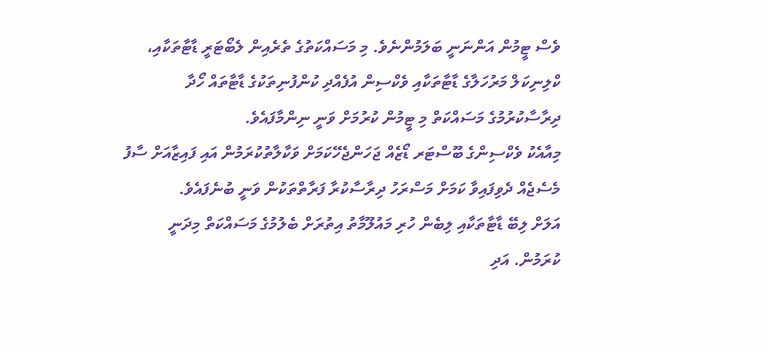ވެސް ޓީމުން އަންނަނީ ބަލަމުންނެވެ. މި މަސައްކަތުގެ ތެރެއިން ލެބޯޓަރީ ޑާޓާތަކާއި، ކްލިނިކަލް މަރުހަލާގެ ޑާޓާތަކާއި ވެކްސިން އުފެއްދި ކުންފުނިތަކުގެ ޑާޓާތައް ހޯދާ ދިރާސާކުރުމުގެ މަސައްކަތް މި ޓީމުން ކުރުމަށް ވަނީ ނިންމާފައެވެ.
މިއާއެކު ވެކްސިންގެ ބޫސްޓަރ ޑޯޒެއް ޖަހަންޖެހޭކަމަށް ވަކާލާތުކުރަމުން އައި ފައިޒާއަށް ސާފު މެސެޖެއް ދެވިފައިވާ ކަމަށް މަސްރަހު ދިރާސާކުރާ ފަރާތްތަކުން ވަނީ ބުނެފައެވެ.
އަލަށް ލިބޭ ޑާޓާތަކާއި ލިބެން ހުރި މައުލޫމާތު އިތުރަށް ބެލުމުގެ މަސައްކަތް މިދަނީ ކުރަމުން. އަދި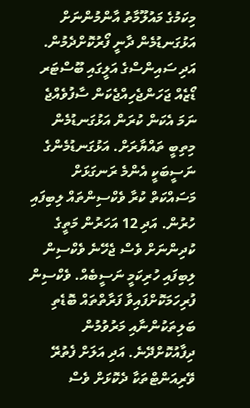މިކަމުގެ މައުލޫމާތު އާންމުންނަށް އަޅުގަނޑުމެން ދާނީ ފޯރުކޮށްދެމުން. އަދި ސައިންސްގެ އަލީގައި ބޫސްޓަރ ޑޯޒެއް ޖަހަންޖެހިއްޖެކަން ސާފުވެއްޖެ ނަމަ އެކަން ކުރަން އަޅުގަނޑުމެން މިތިބީ ތައްޔާރަށް. އަޅުގަނޑުމެންގެ ނަސީބަކީ އެންމެ ރަނގަޅަށް މަސައްކަތް ކުރާ ވެކްސިންތައް ލިބިފައި ހުރުން. އަދި 12 އަހަރުން މަތީގެ ކުދިންނަށް ވެސް ޖެހޭނެ ވެކްސިން ލިބިފައި ހުރިކަމީ ނަސީބެއް. ވެކްސިން ފުރިހަމަކޮށްފައިވާ ފަރާތްތައް ބޮޑެތި ބަލިތަކުންނާއި މަރުވުމުން ދިފާއުކޮށްދޭނެ. އަދި އަލަށް ފެތުރޭ ވޭރިއަންޓްތަކާ ދެކޮޅަށް ވެސް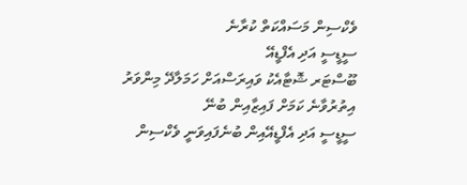ވެކްސިން މަސައްކަތް ކުރާނެ
ސީޑީސީ އަދި އެފްޑީއޭ
ބޫސްޓަރ ޝޮޓާއެކު ވައިރަސްއަށް ހަމަލާދޭ މިންވަރު އިތުރުވާނެ ކަމަށް ފައިޒާއިން ބުނޭ
ސީޑީސީ އަދި އެފްޑީއޭއިން ބުނެފައިވަނީ ވެކްސިން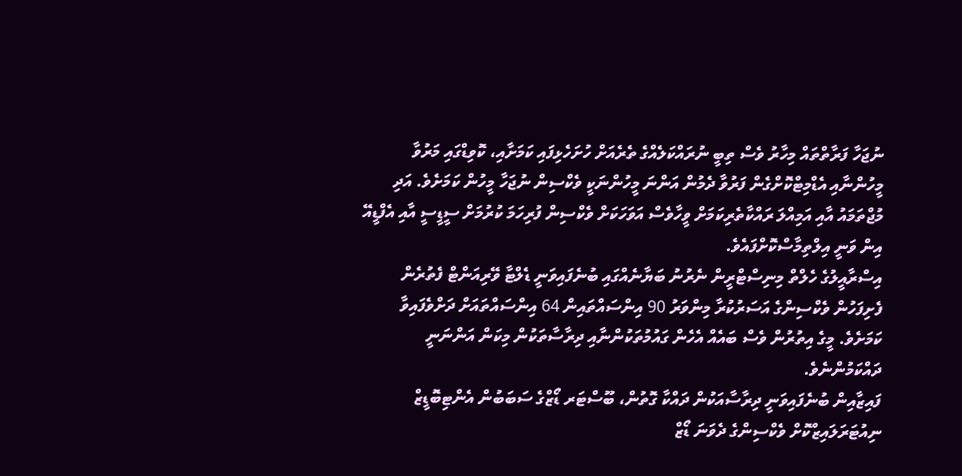ނުޖަހާ ފަރާތްތައް މިހާރު ވެސް ތިބީ ނުރައްކަލެއްގެ ތެރެއަށް ހުށަހެޅިފައި ކަމަށާއި، ކޮވިޑްގައި މަރުވާ މީހުންނާއި އެޑްމިޓްކޮށްގެން ފަރުވާ ދެމުން އަންނަ މީހުންނަކީ ވެކްސިން ނުޖަހާ މީހުން ކަމަށެވެ. އަދި މުޖްތަމައު އާއި އަމިއްލަ ރައްކާތެރިކަމަށް ވީހާވެސް އަވަހަކަށް ވެކްސިން ފުރިހަމަ ކުރުމަށް ސީޑީސީ އާއި އެފްޑީއޭ އިން ވަނީ އިލްތިމާސްކޮށްފައެވެ.
އިސްރާއީލުގެ ހެލްތް މިނިސްޓްރީން ނެރުނު ބަޔާނެއްގައި ބުނެފައިވަނީ ޑެލްޓާ ވޭރިއަންޓް ފެތުރެން ފެށިފަހުން ވެކްސިންގެ އަސަރުކުރާ މިންވަރު 90 އިންސައްތައިން 64 އިންސައްތައަށް ދަށްވެފައިވާ ކަމަށެވެ. މީގެ އިތުރުން ވެސް ބައެއް އެހެން ގައުމުތަކުންނާއި ދިރާސާތަކުން މިކަން އަންނަނީ ދައްކަމުންނެވެ.
ފައިޒާއިން ބުނެފައިވަނީ ދިރާސާއަކުން ދައްކާ ގޮތުން، ބޫސްޓަރ ޑޯޒްގެ ސަބަބުން އެންޓިބޮޑީޒް ނިއުޓަރަލައިޒްކޮށް ވެކްސިންގެ ދެވަނަ ޑޯޒް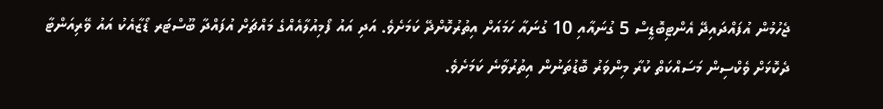ޖެހުމުން އުފައްދައިދޭ އެންޓިބޮޑީސް 5 ގުނައާއި 10 ގުނައާ ހަމައަށް އިތުރުކޮށްދޭ ކަމަށެވެ. އަދި އައު ފޯމިއުލާއެއްގެ މައްޗަށް އުފައްދާ ބޫސްޓަރ ޑޯޒާއެކު އައު ވޭރިއަންޓާ ދެކޮޅަށް ވެކްސިން މަސައްކަތް ކުރާ މިންވަރު ބޮޑުތަނުން އިތުރުވާނެ ކަމަށެވެ.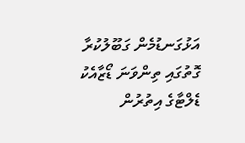އަޅުގަނޑުމެން ގަބޫލުކުރާ ގޮތުގައި ތިންވަނަ ޑޯޒާއެކު ޑެލްޓާގެ އިތުރުން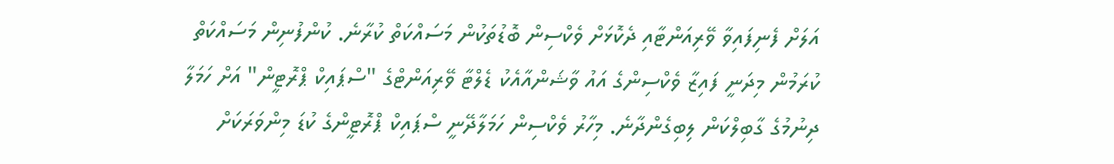އަލަށް ފެނިފައިވާ ވޭރިއަންޓާއި ދެކޮޅަށް ވެކްސިން ބޮޑުތަކުން މަސައްކަތް ކުރާނެ. ކުންފުނިން މަސައްކަތް ކުރަމުން މިދަނީ ފައިޒާ ވެކްސިންގެ އައު ވާޝަންއާއެކު ޑެލްޓާ ވޭރިއަންޓްގެ "ސްޕައިކް ޕްރޮޓީން" އަށް ހަމަލާ ދިނުމުގެ ގާބިލްކަން ލިބިގެންދާނެ. މިހާރު ވެކްސިން ހަމަލާދޭނީ ސްޕައިކް ޕްރޮޓީންގެ ކުޑަ މިންވަރަކަށް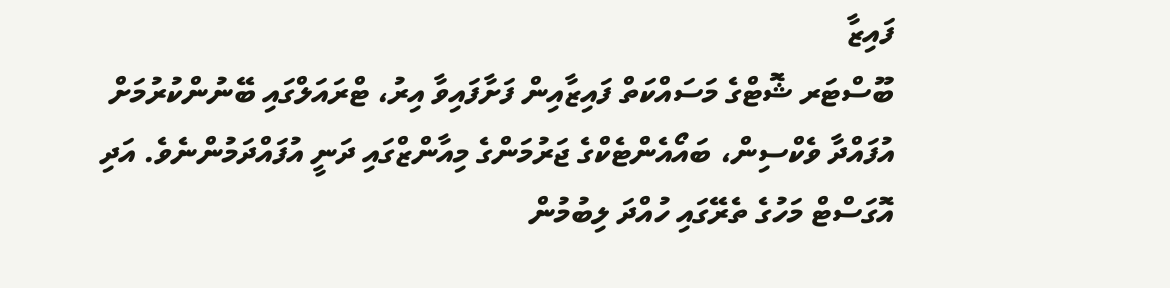ފައިޒާ
ބޫސްޓަރ ޝޮޓްގެ މަސައްކަތް ފައިޒާއިން ފަށާފައިވާ އިރު، ޓްރައަލްގައި ބޭނުންކުރުމަށް އުފައްދާ ވެކްސިން، ބައޯއެންޓެކްގެ ޖަރުމަންގެ މިއާންޒްގައި ދަނީ އުފައްދަމުންނެވެ. އަދި އޮގަސްޓް މަހުގެ ތެރޭގައި ހުއްދަ ލިބުމުން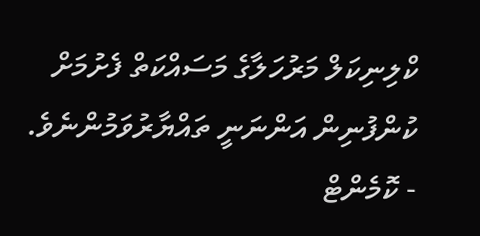ކްލިނިކަލް މަރުހަލާގެ މަސައްކަތް ފެށުމަށް ކުންފުނިން އަންނަނީ ތައްޔާރުވަމުންނެވެ.
- ކޮމެންޓް